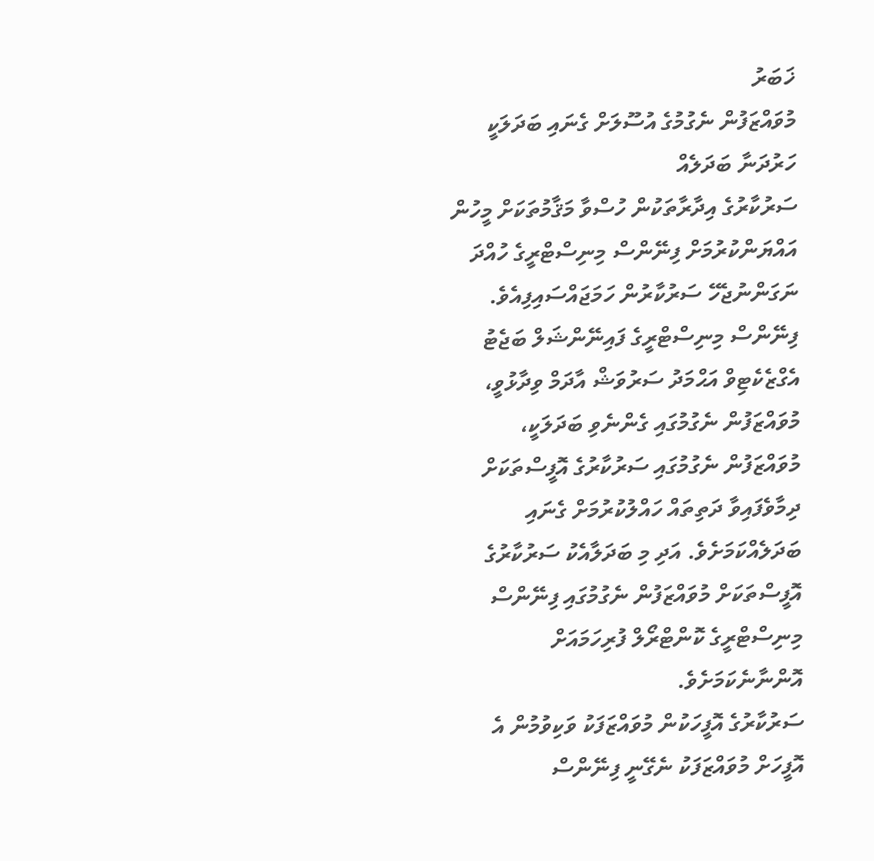ޚަބަރު
މުވައްޒަފުން ނެގުމުގެ އުސޫލަށް ގެނައި ބަދަލަކީ ހަރުދަނާ ބަދަލެއް
ސަރުކާރުގެ އިދާރާތަކުން ހުސްވާ މަޤާމުތަކަށް މީހުން އައްޔަންކުރުމަށް ފިނޭންސް މިނިސްޓްރީގެ ހުއްދަ ނަގަންނުޖެހޭ ސަރުކާރުން ހަމަޖައްސައިފިއެވެ. ފިނޭންސް މިނިސްޓްރީގެ ފައިނޭންޝަލް ބަޖެޓު އެގްޒެކެޓިވް އަޙްމަދު ސަރުވަޝް އާދަމް ވިދާޅުވީ، މުވައްޒަފުން ނެގުމުގައި ގެންނެވި ބަދަލަކީ، މުވައްޒަފުން ނެގުމުގައި ސަރުކާރުގެ އޮފީސްތަކަށް ދިމާވެފައިވާ ދަތިތައް ހައްލުކުރުމަށް ގެނައި ބަދަލެއްކަމަށެވެ. އަދި މި ބަދަލާއެކު ސަރުކާރުގެ އޮފީސްތަކަށް މުވައްޒަފުން ނެގުމުގައި ފިނޭންސް މިނިސްޓްރީގެ ކޮންޓްރޯލް ފުރިހަމައަށް އޮންނާނެކަމަށެވެ.
ސަރުކާރުގެ އޮފީހަކުން މުވައްޒަފަކު ވަކިވުމުން އެ އޮފީހަށް މުވައްޒަފަކު ނެގޭނީ ފިނޭންސް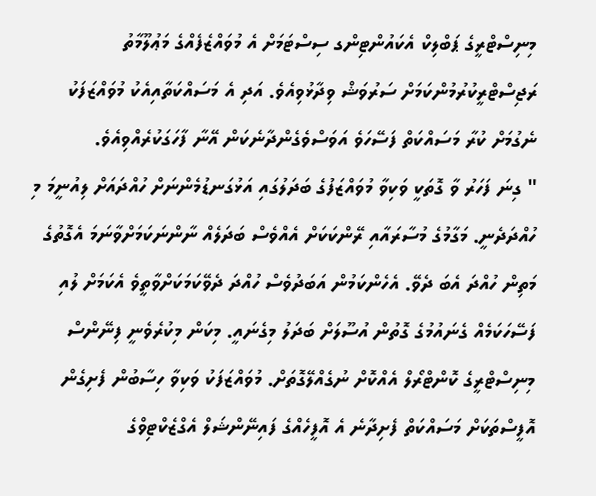މިނިސްޓްރީގެ ޕަބްލިކް އެކައުންޓިންގ ސިސްޓަމަށް އެ މުވައްޒެފެއްގެ މަޢުލޫމާތު ރަޖިސްޓްރީކުރުމުންކަމަށް ސަރުވަޝް ވިދާޅުވިއެވެ. އަދި އެ މަސައްކަތާއިއެކު މުވައްޒަފަކު ނެގުމަށް ކުރާ މަސައްކަތް ފަސޭހަވެ އަވަސްވެގެންދާނެކަން އޭނާ ފާހަގަކުރެއްވިއެވެ.
" ގިނަ ފަހަރު ވާ ގޮތަކީ ވަކިވާ މުވައްޒަފުގެ ބަދަލުގައި އަޅުގަނޑުމެންނަށް ހުއްދައަށް ލިއުނީމަ މި ހުއްދަދެނީ. މަގާމުގެ މުސާރައާއި ރޭންކަކަށް އެއްވެސް ބަދަލެއް ނާންނަކަމަށްވާނަމަ އެގޮތުގެ މަތިން ހުއްދަ އެބަ ދެވޭ. އެހެންކަމުން އަބަދުވެސް ހުއްދަ ދެވޭކަމަކަށްވާތީވެ އެކަމަށް ލުއި ފަސޭހަކަމެއް ގެނައުމުގެ ގޮތުން އުސޫލަށް ބަދަލު މިގެނައީ. މިކަން މިކުރެވެނީ ފިނޭންސް މިނިސްޓްރީގެ ކޮންޓްރޯލް އެއްކޮށް ނުގެއްލޭގޮތަށް. މުވައްޒަފަކު ވަކިވާ ހިސާބުން ފެށިގެން އޮފީސްތަކަށް މަސައްކަތް ފެށިދާނެ އެ އޮފީހެއްގެ ފައިނޭންޝަލް އެގްޒެކްޓިވްގެ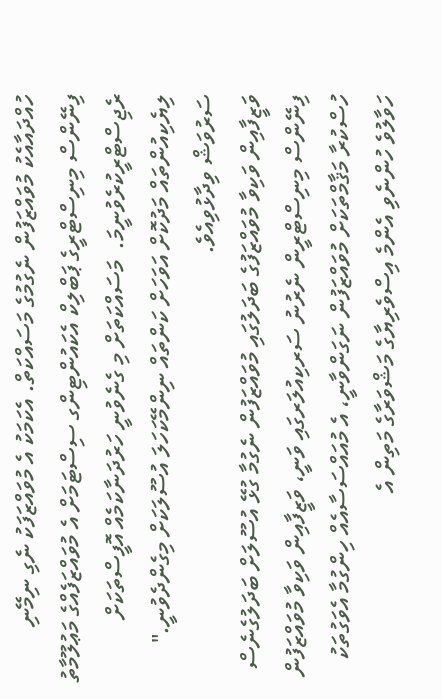ހުއްދައާއެކު މުވައްޒަފުން ނެގުމުގެ މަސައްކަތް. އެކަމަކު އެ މުވައްޒަފަކު ނެގި ނިމޭނި ފިނޭންސް މިނިސްޓްރީގެ ޕަބްލިކް އެކައުންޓިންގ ސިސްޓަމަށް އެ މުވައްޒަފެއްގެ މަޢުލޫމާތު  ރެޖިސްޓްރީކުރެވުނީމަ.  މަސައްކަތަށް މި ގެނެވުނީ ހަރުދަނާކަމެއް އޮފީސްތަކަށް ލިޔެކިއުންތައް މަދުކޮށް އަވަހަށް ކަންތައް ނިންމޭކަހަލަ އުސޫލަކަށް މިގެންދެވުނީ." ސަރުވަޝް ވިދާޅުވިއެވެ.
ވަޒީފާއިން ވަކިވާ މުވައްޒަފުގެ ބަދަލުގައި މުވައްޒަފުން ނެގުމާ ގުޅޭ އުސޫލަށް ބަދަލުގެނެސް ފިނޭންސް މިނިސްޓްރީން ނެރުނު ސަރކިއުލަރގައި ވަނީ، ވަޒީފާއިން ވަކިވާ މުވައްޒަފުން ހުސްކުރާ މަޤާމްތަކަށް މުވައްޒަފުން ނަގަންވާނީ، އެ މުއައްސަސާއެއް ހިންގުމާ އެވަގުތަކު ހަވާލުވެ ހުންނެވި އެންމެ އިސްވެރިޔާގެ މަޝްވަރާގެ މަތިން އެ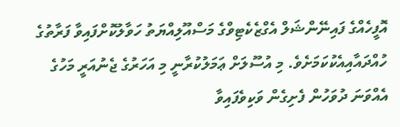އޮފީހެއްގެ ފައިނޭންޝަލް އެގްޒެކެޓިވްގެ މަސްއޫލިއްޔަތު ހަވާލުކޮށްފައިވާ ފަރާތުގެ ހުއްދައާއިއެކުކަމަށެވެ. މި އުސޫލަށް ޢަމަލުކުރާނީ މި އަހަރުގެ ޖެނުއަރީ މަހުގެ އެއްވަނަ ދުވަހުން ފެށިގެން ވަކިވެފައިވާ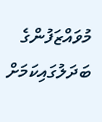މުވައްޒަފުންގެ ބަދަލުގައިކަމަށް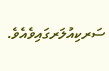ސަރކިއުލަރގައިވެއެވެ.